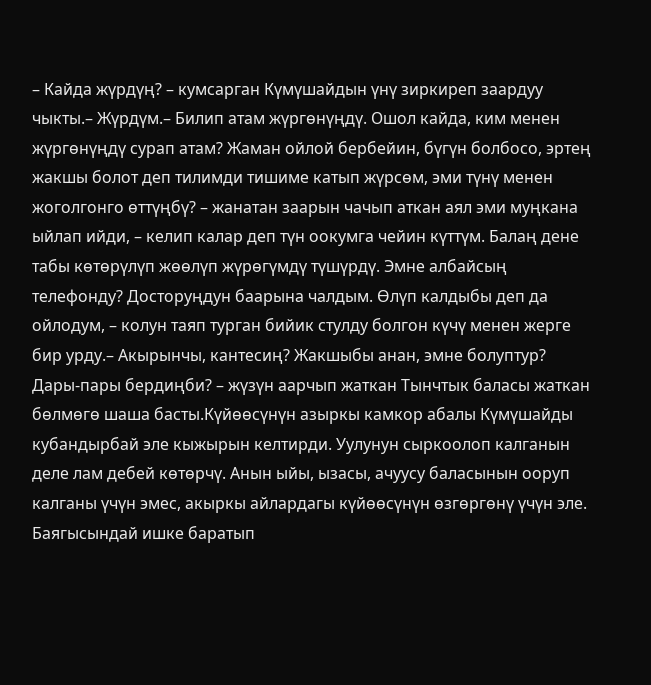– Кайда жүрдүң? – кумсарган Күмүшайдын үнү зиркиреп заардуу чыкты.– Жүрдүм.– Билип атам жүргөнүңдү. Ошол кайда, ким менен жүргөнүңдү сурап атам? Жаман ойлой бербейин, бүгүн болбосо, эртең жакшы болот деп тилимди тишиме катып жүрсөм, эми түнү менен жоголгонго өттүңбү? – жанатан заарын чачып аткан аял эми муңкана ыйлап ийди, – келип калар деп түн оокумга чейин күттүм. Балаң дене табы көтөрүлүп жөөлүп жүрөгүмдү түшүрдү. Эмне албайсың телефонду? Досторуңдун баарына чалдым. Өлүп калдыбы деп да ойлодум, – колун таяп турган бийик стулду болгон күчү менен жерге бир урду.– Акырынчы, кантесиң? Жакшыбы анан, эмне болуптур? Дары-пары бердиңби? – жүзүн аарчып жаткан Тынчтык баласы жаткан бөлмөгө шаша басты.Күйөөсүнүн азыркы камкор абалы Күмүшайды кубандырбай эле кыжырын келтирди. Уулунун сыркоолоп калганын деле лам дебей көтөрчү. Анын ыйы, ызасы, ачуусу баласынын ооруп калганы үчүн эмес, акыркы айлардагы күйөөсүнүн өзгөргөнү үчүн эле. Баягысындай ишке баратып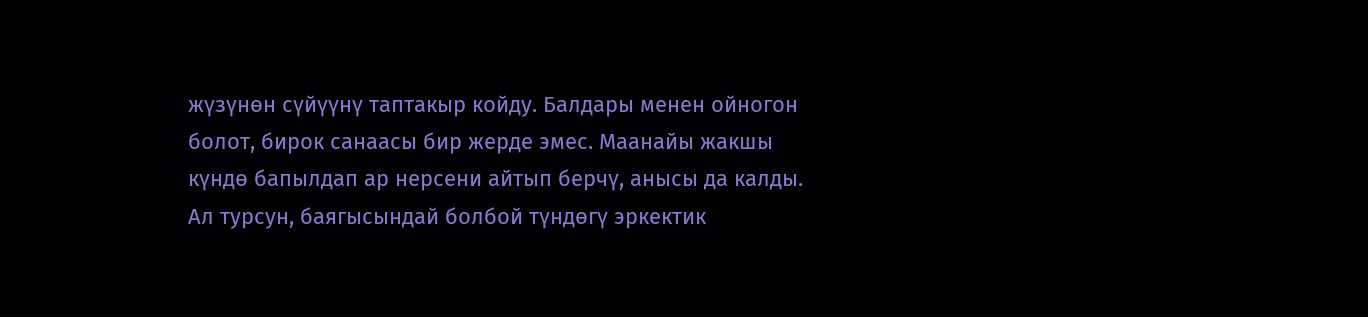жүзүнөн сүйүүнү таптакыр койду. Балдары менен ойногон болот, бирок санаасы бир жерде эмес. Маанайы жакшы күндө бапылдап ар нерсени айтып берчү, анысы да калды. Ал турсун, баягысындай болбой түндөгү эркектик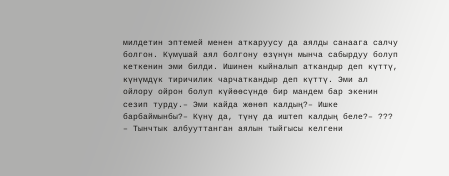милдетин эптемей менен аткаруусу да аялды санаага салчу болгон. Күмүшай аял болгону өзүнүн мынча сабырдуу болуп кеткенин эми билди. Ишинен кыйналып аткандыр деп күттү, күнүмдүк тиричилик чарчаткандыр деп күттү. Эми ал ойлору ойрон болуп күйөөсүндө бир мандем бар экенин сезип турду.– Эми кайда жөнөп калдың?– Ишке барбаймынбы?– Күнү да, түнү да иштеп калдың беле?– ??? – Тынчтык албууттанган аялын тыйгысы келгени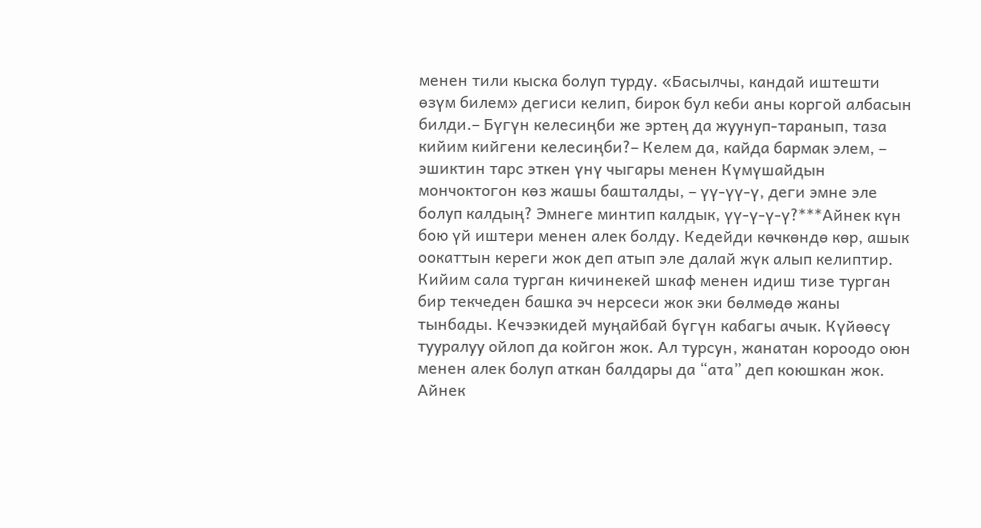менен тили кыска болуп турду. «Басылчы, кандай иштешти өзүм билем» дегиси келип, бирок бул кеби аны коргой албасын билди.– Бүгүн келесиңби же эртең да жуунуп-таранып, таза кийим кийгени келесиңби?– Келем да, кайда бармак элем, – эшиктин тарс эткен үнү чыгары менен Күмүшайдын мончоктогон көз жашы башталды, – үү-үү-ү, деги эмне эле болуп калдың? Эмнеге минтип калдык, үү-ү-ү-ү?***Айнек күн бою үй иштери менен алек болду. Кедейди көчкөндө көр, ашык оокаттын кереги жок деп атып эле далай жүк алып келиптир. Кийим сала турган кичинекей шкаф менен идиш тизе турган бир текчеден башка эч нерсеси жок эки бөлмөдө жаны тынбады. Кечээкидей муңайбай бүгүн кабагы ачык. Күйөөсү тууралуу ойлоп да койгон жок. Ал турсун, жанатан короодо оюн менен алек болуп аткан балдары да “ата” деп коюшкан жок. Айнек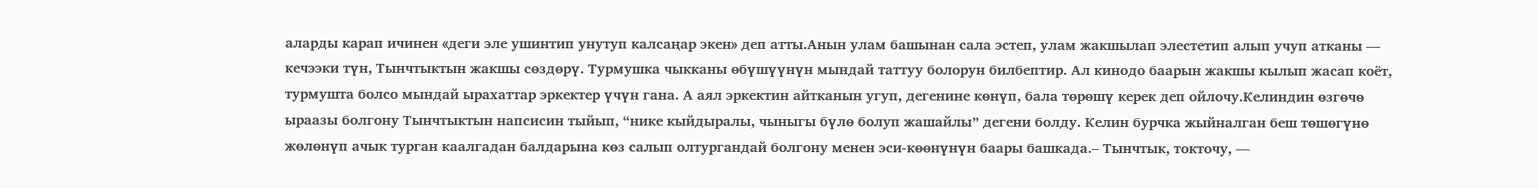аларды карап ичинен «деги эле ушинтип унутуп калсаңар экен» деп атты.Анын улам башынан сала эстеп, улам жакшылап элестетип алып учуп атканы — кечээки түн, Тынчтыктын жакшы сөздөрү. Турмушка чыкканы өбүшүүнүн мындай таттуу болорун билбептир. Ал кинодо баарын жакшы кылып жасап коёт, турмушта болсо мындай ырахаттар эркектер үчүн гана. А аял эркектин айтканын угуп, дегенине көнүп, бала төрөшү керек деп ойлочу.Келиндин өзгөчө ыраазы болгону Тынчтыктын напсисин тыйып, “нике кыйдыралы, чыныгы бүлө болуп жашайлы” дегени болду. Келин бурчка жыйналган беш төшөгүнө жөлөнүп ачык турган каалгадан балдарына көз салып олтургандай болгону менен эси-көөнүнүн баары башкада.– Тынчтык, токточу, —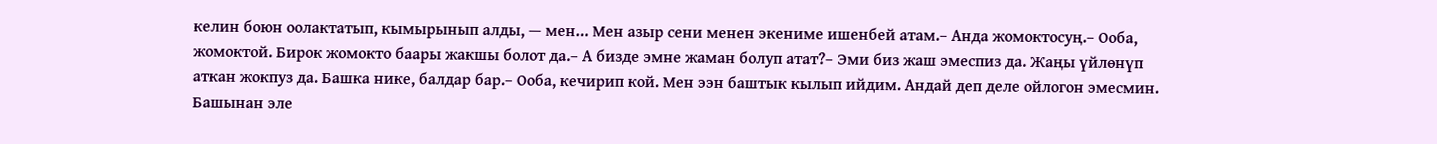келин боюн оолактатып, кымырынып алды, — мен… Мен азыр сени менен экениме ишенбей атам.– Анда жомоктосуң.– Ооба, жомоктой. Бирок жомокто баары жакшы болот да.– А бизде эмне жаман болуп атат?– Эми биз жаш эмеспиз да. Жаңы үйлөнүп аткан жокпуз да. Башка нике, балдар бар.– Ооба, кечирип кой. Мен ээн баштык кылып ийдим. Андай деп деле ойлогон эмесмин. Башынан эле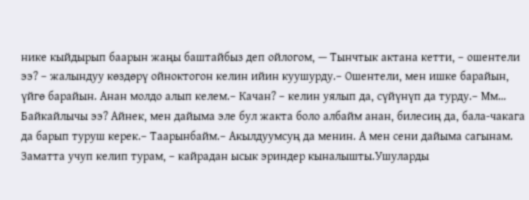нике кыйдырып баарын жаңы баштайбыз деп ойлогом, — Тынчтык актана кетти, – ошентели ээ? – жалындуу көздөрү ойноктогон келин ийин куушурду.– Ошентели, мен ишке барайын, үйгө барайын. Анан молдо алып келем.– Качан? – келин уялып да, сүйүнүп да турду.– Мм… Байкайлычы ээ? Айнек, мен дайыма эле бул жакта боло албайм анан, билесиң да, бала-чакага да барып туруш керек.– Таарынбайм.– Акылдуумсуң да менин. А мен сени дайыма сагынам. Заматта учуп келип турам, – кайрадан ысык эриндер кыналышты.Ушуларды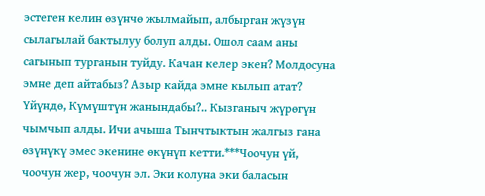эстеген келин өзүнчө жылмайып, албырган жүзүн сылагылай бактылуу болуп алды. Ошол саам аны сагынып турганын туйду. Качан келер экен? Молдосуна эмне деп айтабыз? Азыр кайда эмне кылып атат? Үйүндө, Күмүштүн жанындабы?.. Кызганыч жүрөгүн чымчып алды. Ичи ачыша Тынчтыктын жалгыз гана өзүнүкү эмес экенине өкүнүп кетти.***Чоочун үй, чоочун жер, чоочун эл. Эки колуна эки баласын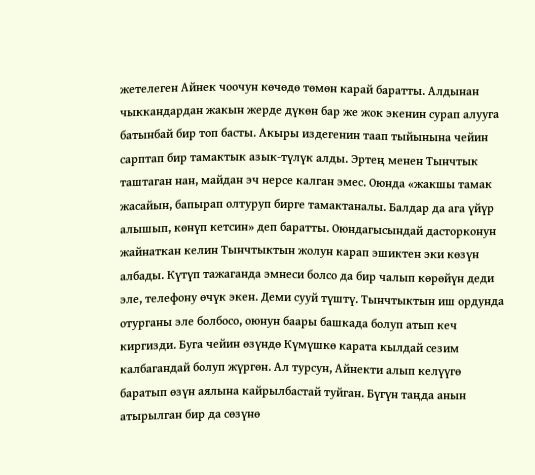жетелеген Айнек чоочун көчөдө төмөн карай баратты. Алдынан чыккандардан жакын жерде дүкөн бар же жок экенин сурап алууга батынбай бир топ басты. Акыры издегенин таап тыйынына чейин сарптап бир тамактык азык-түлүк алды. Эртең менен Тынчтык таштаган нан, майдан эч нерсе калган эмес. Оюнда «жакшы тамак жасайын, бапырап олтуруп бирге тамактаналы. Балдар да ага үйүр алышып, көнүп кетсин» деп баратты. Оюндагысындай дасторконун жайнаткан келин Тынчтыктын жолун карап эшиктен эки көзүн албады. Күтүп тажаганда эмнеси болсо да бир чалып көрөйүн деди эле, телефону өчүк экен. Деми сууй түштү. Тынчтыктын иш ордунда отурганы эле болбосо, оюнун баары башкада болуп атып кеч киргизди. Буга чейин өзүндө Күмүшкө карата кылдай сезим калбагандай болуп жүргөн. Ал турсун, Айнекти алып келүүгө баратып өзүн аялына кайрылбастай туйган. Бүгүн таңда анын атырылган бир да сөзүнө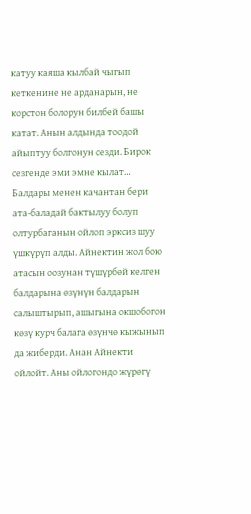катуу каяша кылбай чыгып кеткенине не арданарын, не корстон болорун билбей башы катат. Анын алдында тоодой айыптуу болгонун сезди. Бирок сезгенде эми эмне кылат… Балдары менен качантан бери ата-баладай бактылуу болуп олтурбаганын ойлоп эрксиз шуу үшкүрүп алды. Айнектин жол бою атасын оозунан түшүрбөй келген балдарына өзүнүн балдарын салыштырып, ашыгына окшобогон көзү курч балага өзүнчө кыжынып да жиберди. Анан Айнекти ойлойт. Аны ойлогондо жүрөгү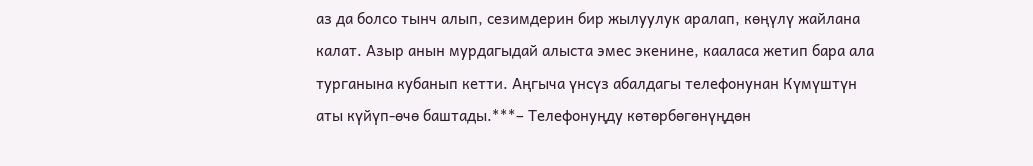аз да болсо тынч алып, сезимдерин бир жылуулук аралап, көңүлү жайлана калат. Азыр анын мурдагыдай алыста эмес экенине, кааласа жетип бара ала турганына кубанып кетти. Аңгыча үнсүз абалдагы телефонунан Күмүштүн аты күйүп-өчө баштады.***– Телефонуңду көтөрбөгөнүңдөн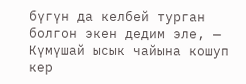бүгүн да келбей турган болгон экен дедим эле, — Күмүшай ысык чайына кошуп кер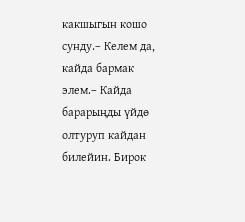какшыгын кошо сунду.– Келем да, кайда бармак элем.– Кайда барарыңды үйдө олтуруп кайдан билейин. Бирок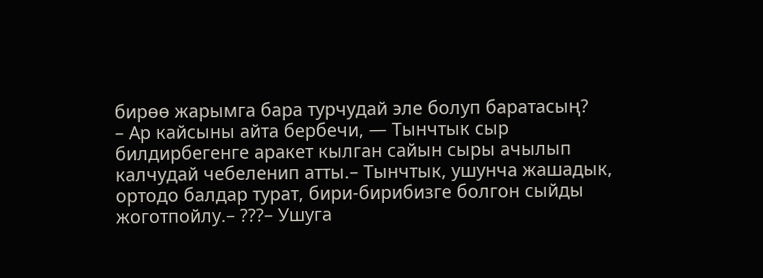бирөө жарымга бара турчудай эле болуп баратасың?
– Ар кайсыны айта бербечи, — Тынчтык сыр билдирбегенге аракет кылган сайын сыры ачылып калчудай чебеленип атты.– Тынчтык, ушунча жашадык, ортодо балдар турат, бири-бирибизге болгон сыйды жоготпойлу.– ???– Ушуга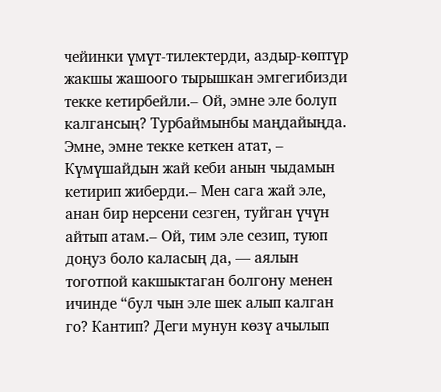чейинки үмүт-тилектерди, аздыр-көптүр жакшы жашоого тырышкан эмгегибизди текке кетирбейли.– Ой, эмне эле болуп калгансың? Турбаймынбы маңдайыңда. Эмне, эмне текке кеткен атат, – Күмүшайдын жай кеби анын чыдамын кетирип жиберди.– Мен сага жай эле, анан бир нерсени сезген, туйган үчүн айтып атам.– Ой, тим эле сезип, туюп доңуз боло каласың да, — аялын тоготпой какшыктаган болгону менен ичинде “бул чын эле шек алып калган го? Кантип? Деги мунун көзү ачылып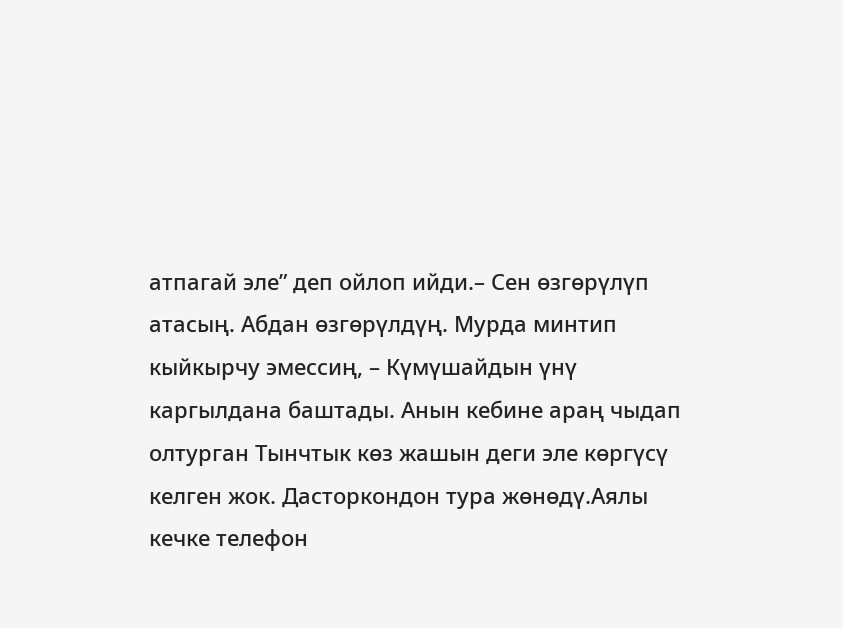атпагай эле” деп ойлоп ийди.– Сен өзгөрүлүп атасың. Абдан өзгөрүлдүң. Мурда минтип кыйкырчу эмессиң, – Күмүшайдын үнү каргылдана баштады. Анын кебине араң чыдап олтурган Тынчтык көз жашын деги эле көргүсү келген жок. Дасторкондон тура жөнөдү.Аялы кечке телефон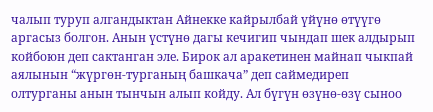чалып туруп алгандыктан Айнекке кайрылбай үйүнө өтүүгө аргасыз болгон. Анын үстүнө дагы кечигип чындап шек алдырып койбоюн деп сактанган эле. Бирок ал аракетинен майнап чыкпай аялынын “жүргөн-турганың башкача” деп саймедиреп олтурганы анын тынчын алып койду. Ал бүгүн өзүнө-өзү сыноо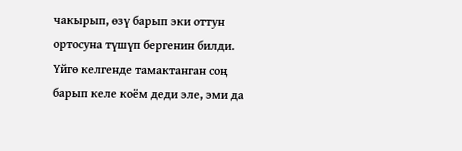чакырып, өзү барып эки оттун ортосуна түшүп бергенин билди. Үйгө келгенде тамактанган соң барып келе коём деди эле, эми да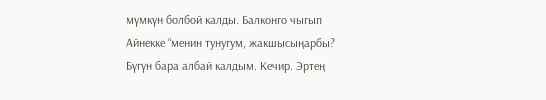мүмкүн болбой калды. Балконго чыгып Айнекке “менин тунугум, жакшысыңарбы? Бүгүн бара албай калдым. Кечир. Эртең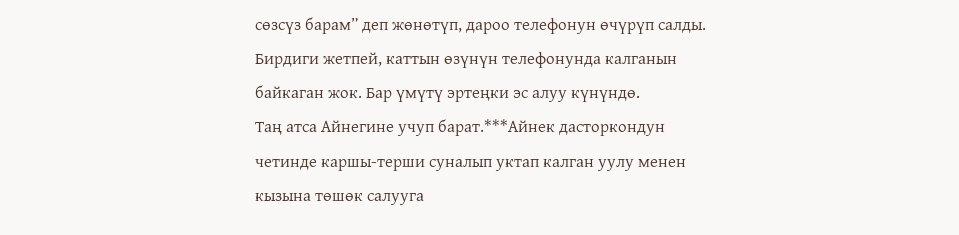сөзсүз барам” деп жөнөтүп, дароо телефонун өчүрүп салды. Бирдиги жетпей, каттын өзүнүн телефонунда калганын байкаган жок. Бар үмүтү эртеңки эс алуу күнүндө.
Таң атса Айнегине учуп барат.***Айнек дасторкондун четинде каршы-терши суналып уктап калган уулу менен кызына төшөк салууга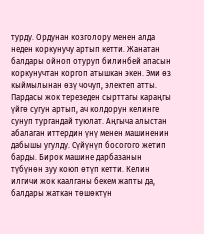турду. Ордунан козголору менен алда неден коркунучу артып кетти. Жанатан балдары ойноп отуруп билинбей апасын коркунучтан коргоп атышкан экен. Эми өз кыймылынан өзү чочуп, электеп атты. Пардасы жок терезеден сырттагы караңгы үйгө сугун артып, ач колдорун келинге сунуп тургандай туюлат. Аңгыча алыстан абалаган иттердин үнү менен машиненин дабышы угулду. Сүйүнүп босогого жетип барды. Бирок машине дарбазанын түбүнөн зуу коюп өтүп кетти. Келин илгичи жок каалганы бекем жапты да, балдары жаткан төшөктүн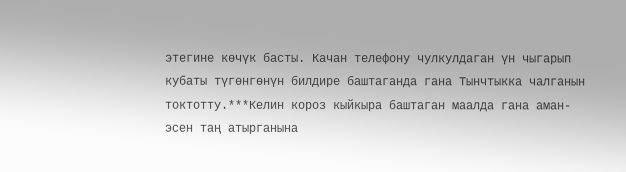этегине көчүк басты. Качан телефону чулкулдаган үн чыгарып кубаты түгөнгөнүн билдире баштаганда гана Тынчтыкка чалганын токтотту.***Келин короз кыйкыра баштаган маалда гана аман-эсен таң атырганына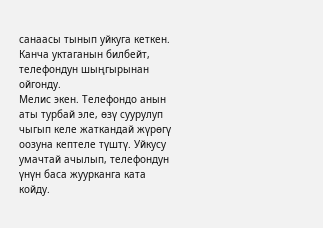санаасы тынып уйкуга кеткен. Канча уктаганын билбейт, телефондун шыңгырынан ойгонду.
Мелис экен. Телефондо анын аты турбай эле, өзү суурулуп чыгып келе жаткандай жүрөгү оозуна кептеле түштү. Уйкусу умачтай ачылып, телефондун үнүн баса жуурканга ката койду.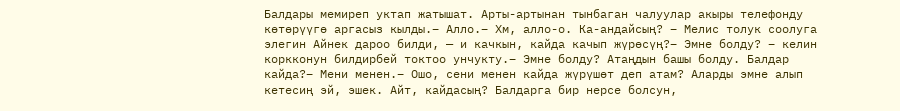Балдары мемиреп уктап жатышат. Арты-артынан тынбаган чалуулар акыры телефонду көтөрүүгө аргасыз кылды.– Алло.– Хм, алло-о. Ка-андайсың? – Мелис толук соолуга элегин Айнек дароо билди, — и качкын, кайда качып жүрөсүң?– Эмне болду? – келин коркконун билдирбей токтоо унчукту.– Эмне болду? Атаңдын башы болду. Балдар кайда?– Мени менен.– Ошо, сени менен кайда жүрүшөт деп атам? Аларды эмне алып кетесиң эй, эшек. Айт, кайдасың? Балдарга бир нерсе болсун,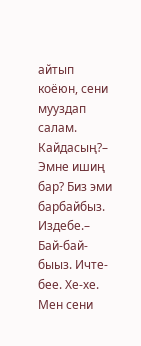айтып коёюн, сени мууздап салам. Кайдасың?– Эмне ишиң бар? Биз эми барбайбыз. Издебе.– Бай-бай-быыз. Ичте-бее. Хе-хе. Мен сени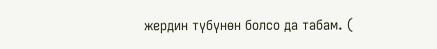жердин түбүнөн болсо да табам. (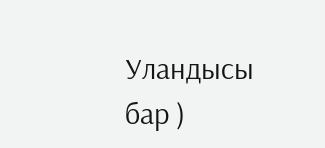Уландысы бар )